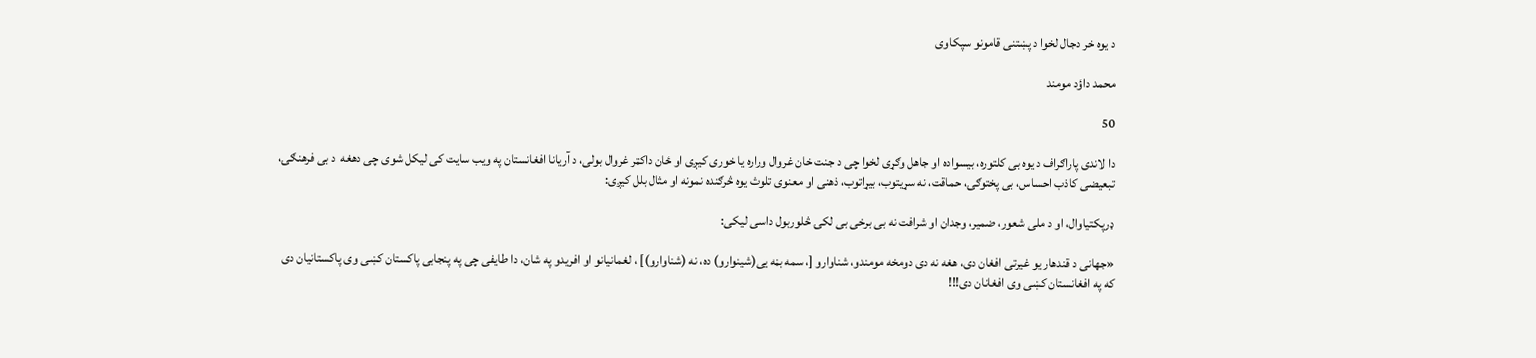د یوه خر دجال لخوا د پښتنی قامونو سپکاوی

محمد داؤد مومند

50

دا لاندی پاراګراف د یوه بی کلتوره، بیسواده او جاهل وګړی لخوا چی د جنت خان غروال وراره یا خوری کیږی او ځان داکټر غروال بولی، د آریانا افغانستان په ویب سایت کی لیکل شوی چی دهغه  د بی فرهنګۍ، تبعیضی کاذب احساس، بی پختوګۍ، حماقت، نه سړیتوب، بیړاتوب، ذهنی او معنوی تلوث یوه څرګنده نمونه او مثال بلل کیږی:

ډرپکتیاوال، او د ملی شعور، ضمیر، وجدان او شرافت نه بی برخی بی لکۍ څلوربول داسی لیکی:

«جهانی د قندهار یو غیرتی افغان دی، هغه نه دی دومخه مومندو، شناوارو [، سمه بڼه یی(شینوارو) ده، نه (شناوارو)] ، لغمانیانو او افریدو په شان، دا طایفی چی په پنجابی پاکستان کښی وی پاکستانیان دی که په افغانستان کښی وی افغانان دی!!!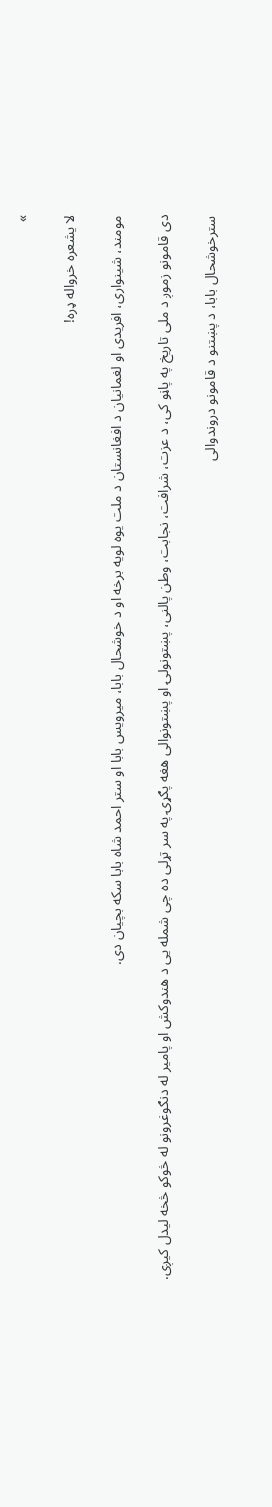»

لا یشعره خرواله ډره!

مومند، شینواری، افریدی او لغمانیان د افغانستان د ملت یوه لویه برخه او د خوشحال بابا، میرویس بابا او ستر احمد شاه بابا سکه بچیان دی.

دی قامونو زموږ د ملی تاریخ په پاڼو کی، د عزت، شرافت، نجابت، وطن پالنی، پښتونولۍ او پښتونوالی هغه پګړۍ په سر تړلی ده چی شمله یی د هندوکش او پامیر له دنګوغرونو له څوکو څخه لیدل کیږی.

سترخوشحال بابا، د پښتنو د قامونو دروندوالی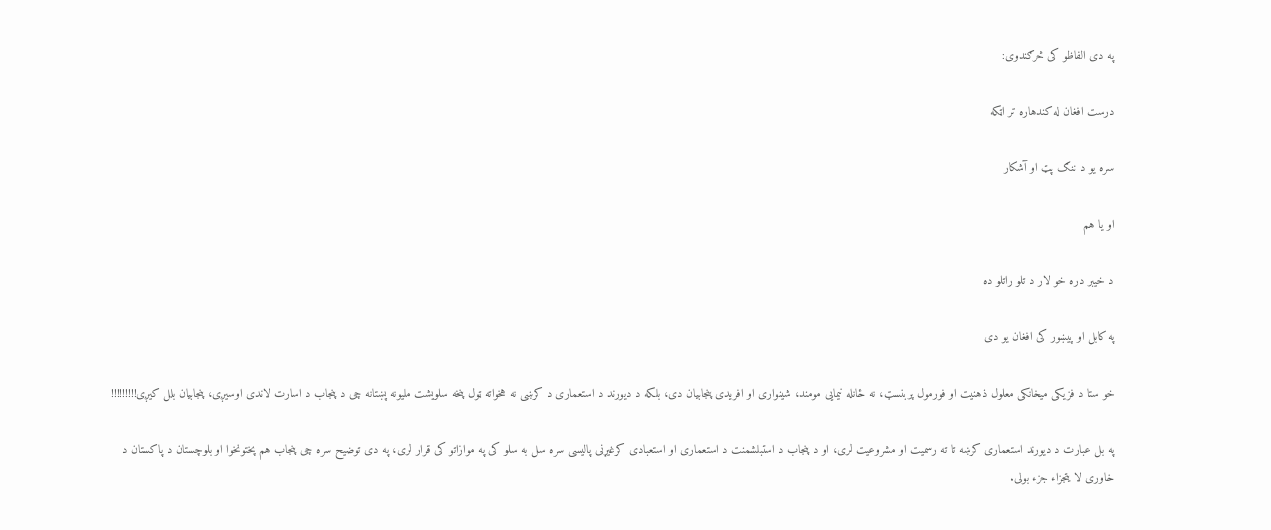په دی الفاظو کی څرګندوی:

درست افغان له کندهاره تر اټکه

سره یو د ننګ پټ او آشکار

او یا هم

د خیبر دره خو لار د تلو راتلو ده

په کابل او پیښور کی افغان یو دی

خو ستا د فزیکی میخانکی معلول ذهنیت او فورمول پربنسټ، نه ځانله نیمایی مومند، شینواری او افریدی پنجابیان دی، بلکه د دیورند د استعماری د کرښی نه هخواته ټول پنخه سلویشت ملیونه پښتانه چی د پنجاب د اسارت لاندی اوسیږی، پنجابیان بلل کیږی!!!!!!!!!

په بل عبارت د دیورند استعماری کرښه تا ته رسمیت او مشروعیت لری، او د پنجاب د استبلشمنت د استعماری او استعبادی کرغیړنی پالیسی سره سل به سلو کی په موازاتو کی قرار لری، په دی توضیح سره چی پنجاب هم پختونخوا او بلوچستان د پاکستان د خاوری لا یتجزاء جزء بولی.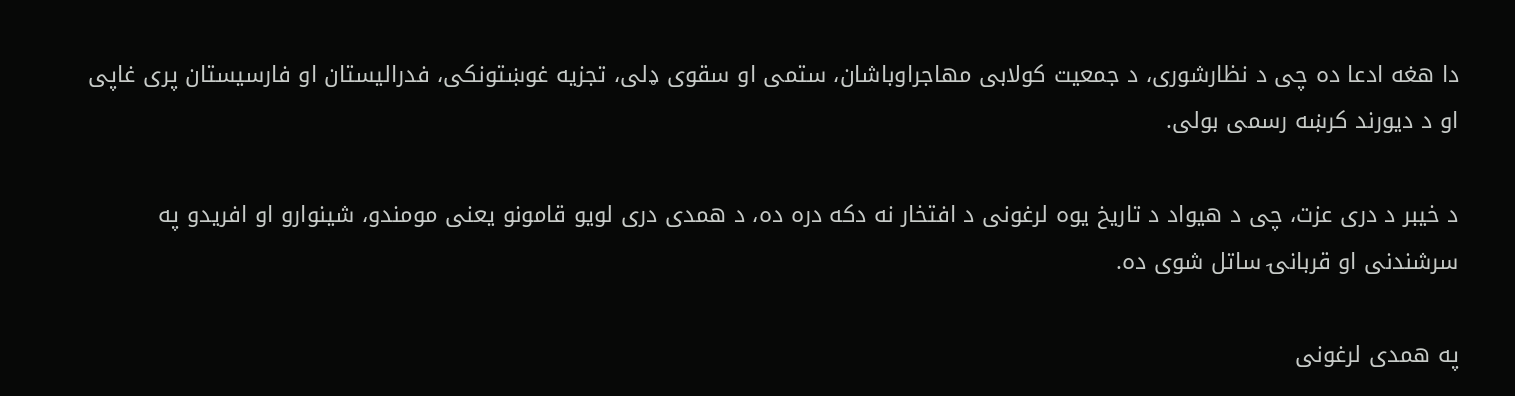دا هغه ادعا ده چی د نظارشوری، د جمعیت کولابی مهاجراوباشان، ستمی او سقوی ډلی، تجزیه غوښتونکی، فدرالیستان او فارسیستان پری غاپی او د دیورند کرښه رسمی بولی.

د خیبر د دری عزت، چی د هیواد د تاریخ یوه لرغونی د افتخار نه دکه دره ده، د همدی دری لویو قامونو یعنی مومندو، شینوارو او افریدو په سرشندنی او قربانۍ ساتل شوی ده.

په همدی لرغونی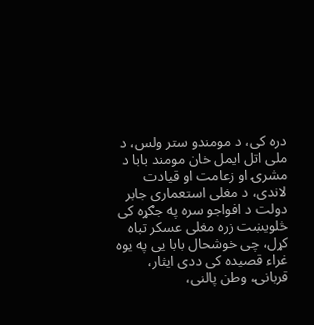دره کی، د مومندو ستر ولس، د ملی اتل ایمل خان مومند بابا د مشرۍ او زعامت او قیادت لاندی، د مغلی استعماری جابر دولت د افواجو سره په جګړه کی څلویښت زره مغلی عسکر تباه کړل، چی خوشحال بابا یی په یوه غراء قصیده کی ددی ایثار، قربانۍ، وطن پالنی،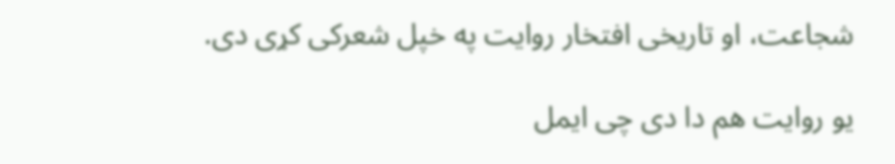شجاعت، او تاریخی افتخار روایت په خپل شعرکی کړی دی.

یو روایت هم دا دی چی ایمل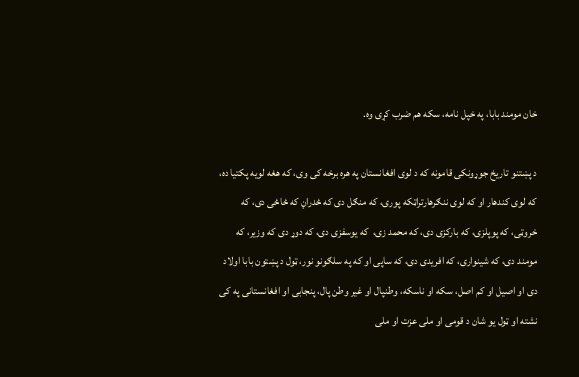خان مومند بابا، په خپل نامه، سکه هم ضرب کړی وه.

د پښتنو تاریخ جوړونکی قامونه که د لوی افغانستان په هره برخه کی وی، که هغه لویه پکتیا ده، که لوی کندهار او که لوی ننګرهارتراټکه پوری، که منګل دی که ځدراڼ که ځاځی دی، که خروټی، که پوپلزی، که بارکزی دی، که محمد زی،  که یوسفزی دی، که دوړ دی که وزیر، که مومند دی، که شینواری، که افریدی دی، که ساپی او که په سلګونو نور، ټول د پښتون بابا اولاد دی او اصیل او کم اصل، سکه او ناسکه، وطنپال او غیر وطن پال، پنجابی او افغانستانی په کی نشته او ټول یو شان د قومی او ملی عزت او ملی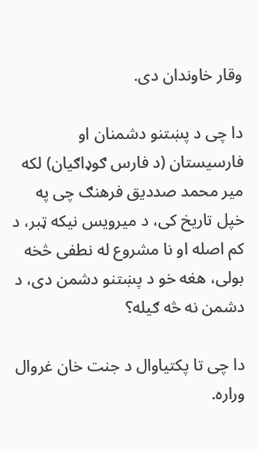وقار خاوندان دی.

دا چی د پښتنو دشمنان او فارسیستان (د فارس ګوډاګیان) لکه میر محمد صددیق فرهنګ چی په خپل تاریخ کی، د میرویس نیکه ټبر، د کم اصله او نا مشروع له نطفی څخه بولی، هغه خو د پښتنو دشمن دی، د دشمن نه څه ګیله؟

دا چی تا پکتیاوال د جنت خان غروال وراره.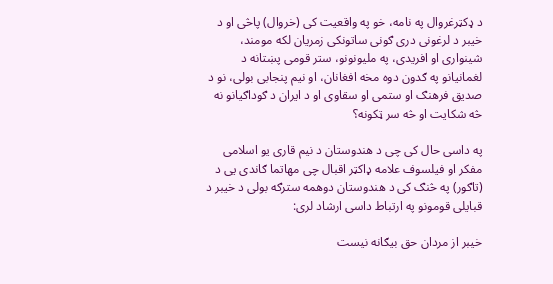د ډکټرغروال په نامه، خو په واقعیت کی (خروال) پاڅی او د خیبر د لرغونی دری ګونی ساتونکی زمریان لکه مومند، شینواری او افریدی، په ملیونونو، ستر قومی پښتانه د لغمانیانو په ګدون دوه مخه افغانان، او نیم پنجابی بولی، نو د صدیق فرهنګ او ستمی او سقاوی او د ایران د ګوداګیانو نه څه شکایت او څه سر ټکونه؟

په داسی حال کی چی د هندوستان د نیم قاری یو اسلامی مفکر او فیلسوف علامه ډاکټر اقبال چی مهاتما ګاندی یی د (تاګور) په څنګ کی د هندوستان دوهمه سترګه بولی د خیبر د قبایلی قومونو په ارتباط داسی ارشاد لری:

خیبر از مردان حق بیګانه نیست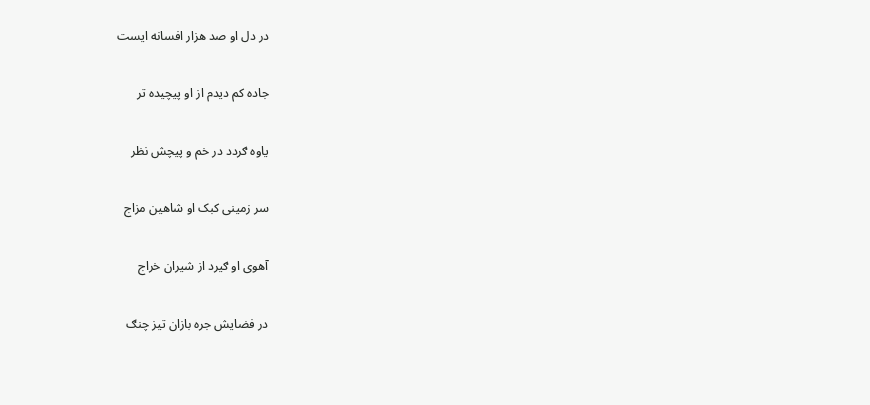در دل او صد هزار افسانه ایست

جاده کم دیدم از او پیچیده تر

یاوه ګردد در خم و پیچش نظر

سر زمینی کبک او شاهین مزاج

آهوی او ګیرد از شیران خراج

در فضایش جره بازان تیز چنګ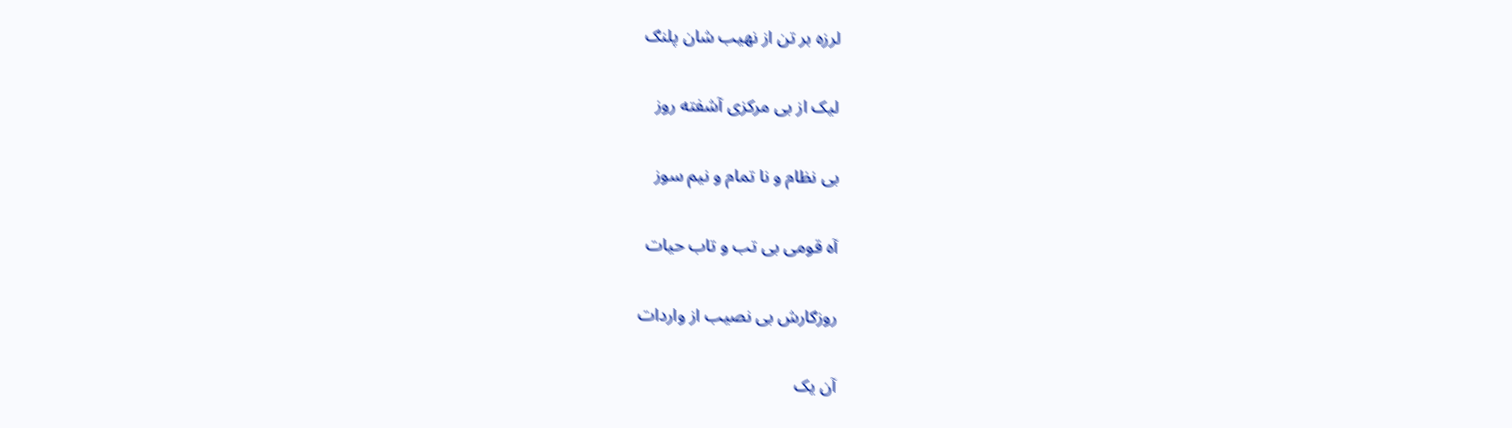لرزه بر تن از نهیب شان پلنګ

لیک از بی مرکزی آشفته روز

بی نظام و نا تمام و نیم سوز

آه قومی بی تب و تاب حیات

روزګارش بی نصیب از واردات

آن یک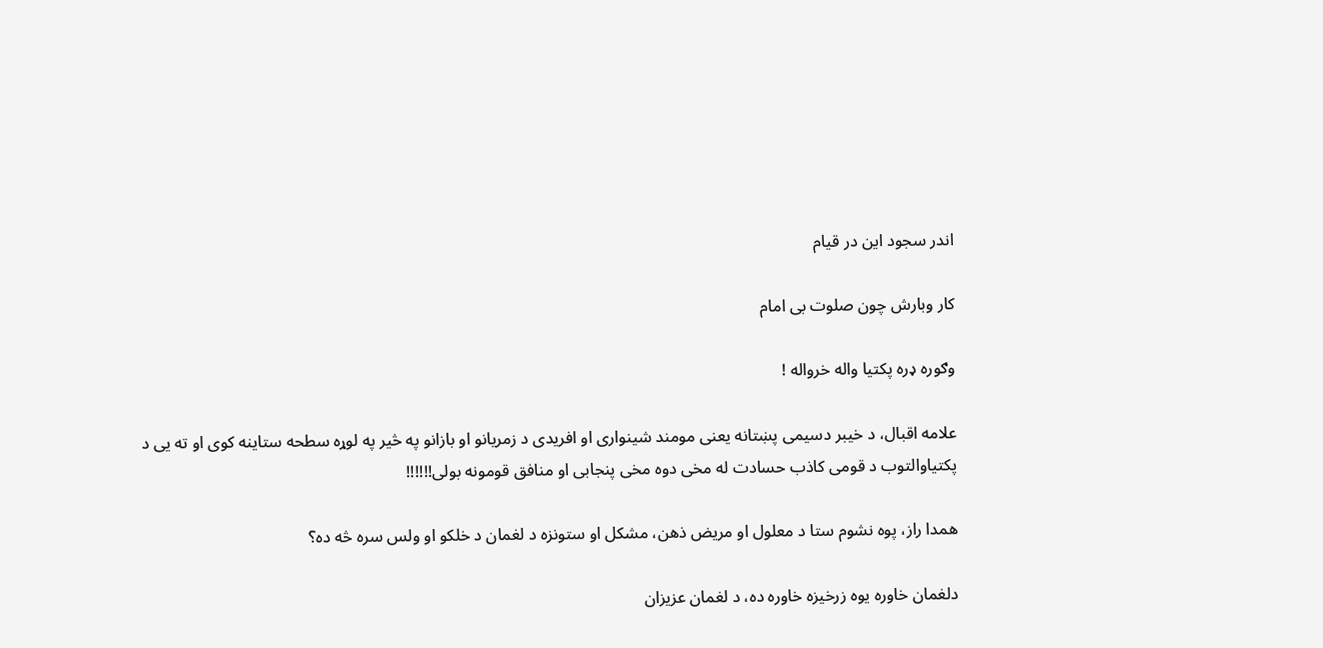اندر سجود این در قیام

کار وبارش چون صلوت بی امام

وګوره ډره پکتیا واله خرواله !

علامه اقبال، د خیبر دسیمی پښتانه یعنی مومند شینواری او افریدی د زمریانو او بازانو په څیر په لوړه سطحه ستاینه کوی او ته یی د پکتیاوالتوب د قومی کاذب حسادت له مخی دوه مخی پنجابی او منافق قومونه بولی!!!!!!

همدا راز، پوه نشوم ستا د معلول او مریض ذهن، مشکل او ستونزه د لغمان د خلکو او ولس سره څه ده؟

دلغمان خاوره یوه زرخیزه خاوره ده، د لغمان عزیزان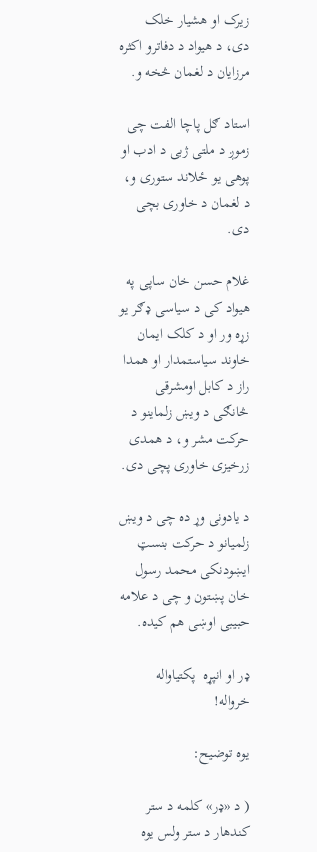زیرک او هشیار خلک دی، د هیواد د دفاترو اکثره مرزایان د لغمان څخه و.

استاد ګل پاچا الفت چی زموږ د ملتی ژبی د ادب او پوهی یو ځلاند ستوری و، د لغمان د خاوری بچی دی.

غلام حسن خان ساپی په هیواد کی د سیاسی ډګر یو زړه ور او د کلک ایمان خاوند سیاستمدار او همدا راز د کابل اومشرقی څانګی د ویښ زلماینو د حرکت مشر و، د همدی زرخیزی خاوری پچی دی.

د یادونی وړ ده چی د ویښ زلمیانو د حرکت بنسټ ایښودنکی محمد رسول خان پښتون و چی د علامه حبیبی اوښی هم کیده.

ډر او انپړه  پکتیاواله خرواله!

یوه توضیح:

( د «ډر» کلمه د ستر کندهار د ستر ولس یوه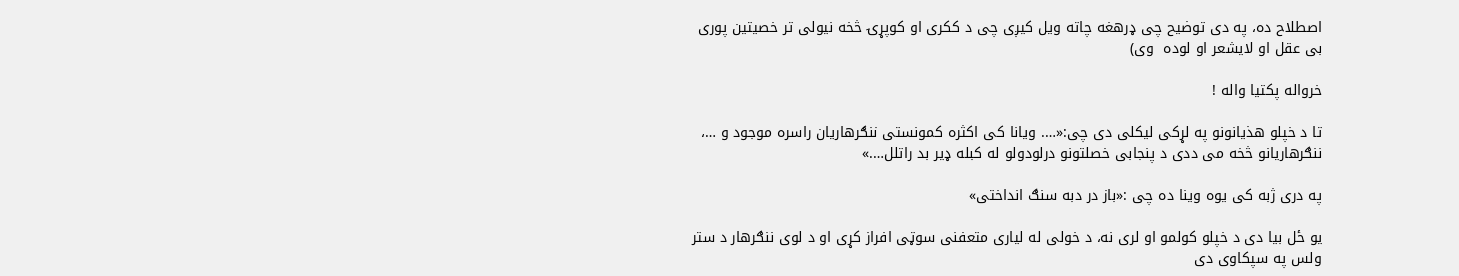اصطلاح ده، په دی توضیح چی ډرهغه چاته ویل کیږی چی د ککری او کوپړۍ څخه نیولی تر خصیتین پوری بی عقل او لایشعر او لوده  وی)

خرواله پکتیا واله !

تا د خپلو هذیانونو په لړکی لیکلی دی چی:«…. ویانا کی اکثره کمونستی ننګرهاریان راسره موجود و …، ننګرهاریانو څخه می ددی د پنجابی خصلتونو درلودولو له کبله ډیر بد راتلل….»

په دری ژبه کی یوه وینا ده چی :«باز در دبه سنګ انداختی»

یو ځل بیا دی د خپلو کولمو او لری نه، د خولی له لیاری متعفنی سوټی افراز کړی او د لوی ننګرهار د ستر ولس په سپکاوی دی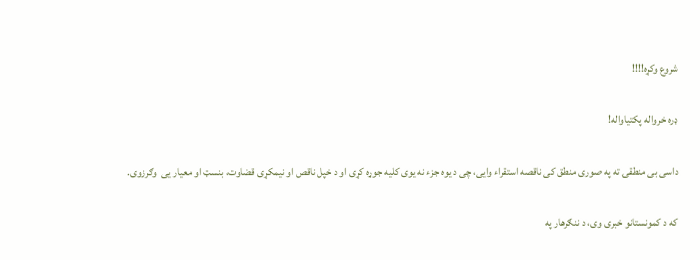شروع وکړه!!!!

ډره خرواله پکتیاواله!

داسی بی منطقۍ ته په صوری منطق کی ناقصه استقراء وایی، چی د یوه جزء نه یوی کلیه جوړه کړی او د خپل ناقص او نیمکړی قضاوت، بنسټ او معیار یی  وګرزوی.

که د کمونستانو خبری وی، د ننګرهار په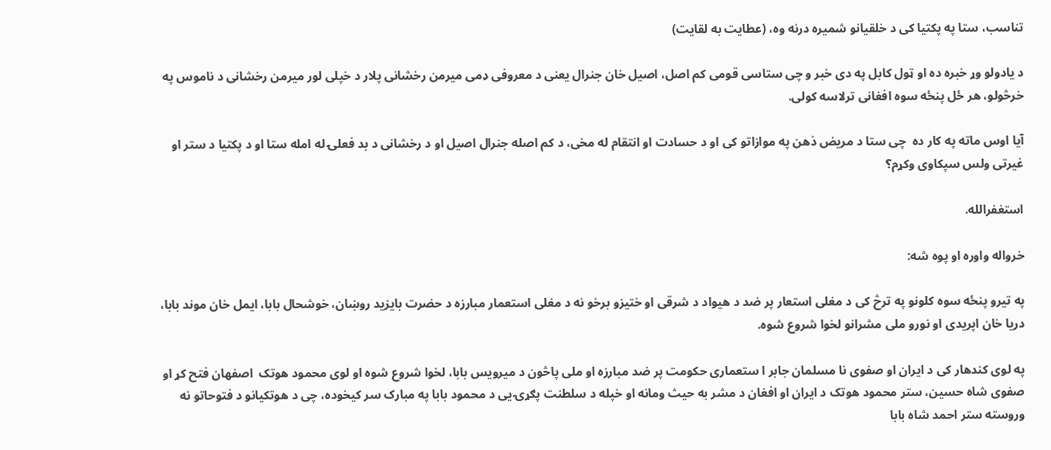تناسب، ستا په پکتیا کی د خلقیانو شمیره درنه وه، (عطایت به لقایت)

د یادولو وړ خبره ده او ټول کابل په دی خبر و چی ستاسی قومی کم اصل، اصیل خان جنرال یعنی د معروفی ډمی میرمن رخشانی پلار د خپلی لور میرمن رخشانی د ناموس په خرڅولو، هر ځل پنځه سوه افغانی ترلاسه کولی.

آیا اوس ماته په کار ده  چی ستا د مریض ذهن په موازاتو کی او د حسادت او انتقام له مخی، د کم اصله جنرال اصیل او د رخشانی د بد فعلۍ له امله ستا او د پکتیا د ستر او غیرتی ولس سپکاوی وکړم؟

استغفرالله.

خرواله واوره او پوه شه:

په تیرو پنځه سوه کلونو په ترڅ کی د مغلی استعار پر ضد د هیواد د شرقی او ختیزو برخو نه د مغلی استعمار مبارزه د حضرت بایزید روښان، خوشحال بابا، ایمل خان موند بابا، دریا خان اپریدی او نورو ملی مشرانو لخوا شروع شوه.

په لوی کندهار کی د ایران او صفوی نا مسلمان جابر ا ستعماری حکومت پر ضد مبارزه او ملی پاڅون د میرویس بابا، لخوا شروع شوه او لوی محمود هوتک  اصفهان فتح کړ او صفوی شاه حسین، ستر محمود هوتک د ایران او افغان د مشر به حیث ومانه او خپله د سلطنت پګړۍ یی د محمود بابا په مبارک سر کیخوده، چی د هوتکیانو د فتوحاتو نه وروسته ستر احمد شاه بابا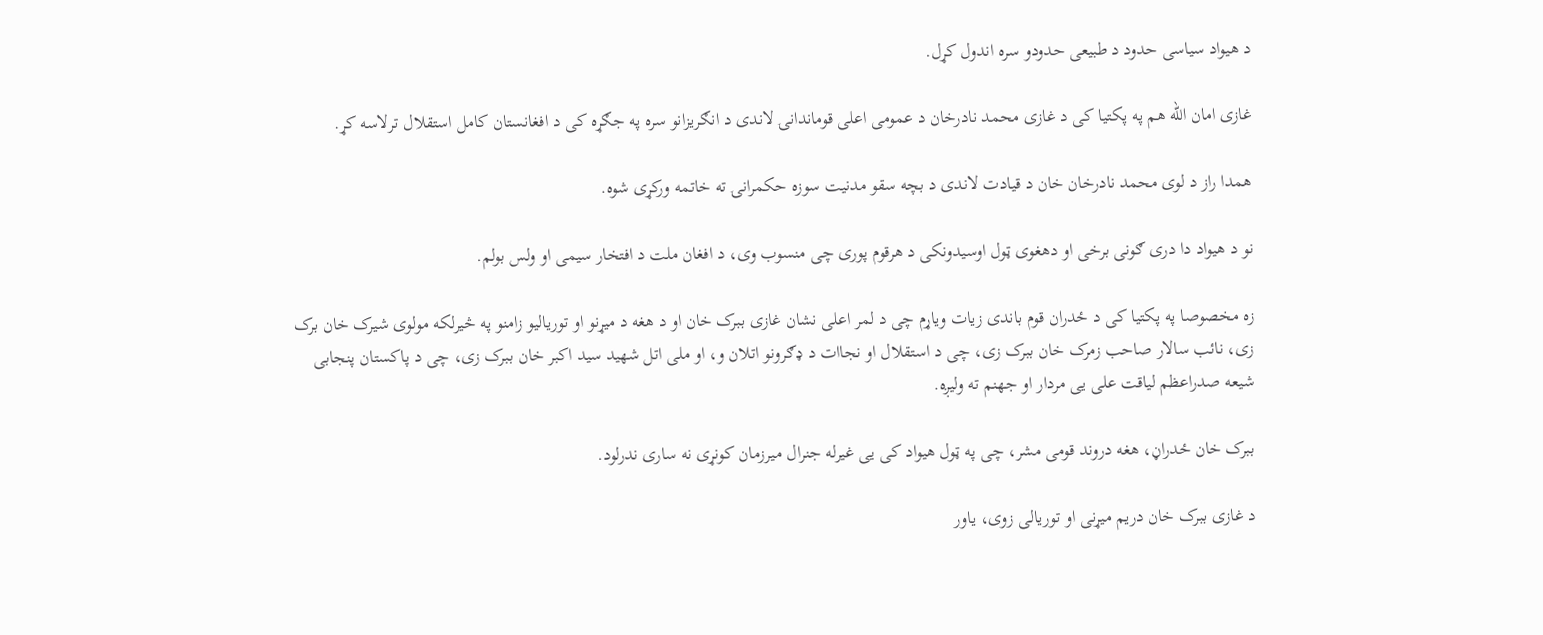د هیواد سیاسی حدود د طبیعی حدودو سره اندول کړل.

غازی امان الله هم په پکتیا کی د غازی محمد نادرخان د عمومی اعلی قوماندانۍ لاندی د انګریزانو سره په جګړه کی د افغانستان کامل استقلال ترلاسه کړ.

همدا راز د لوی محمد نادرخان خان د قیادت لاندی د بچه سقو مدنیت سوزه حکمرانۍ ته خاتمه ورکړی شوه.

نو د هیواد دا دری ګونی برخی او دهغوی ټول اوسیدونکی د هرقوم پوری چی منسوب وی، د افغان ملت د افتخار سیمی او ولس بولم.

زه مخصوصا په پکتیا کی د ځدران قوم باندی زیات ویاړم چی د لمر اعلی نشان غازی ببرک خان او د هغه د میړنو او توریالیو زامنو په څیرلکه مولوی شیرک خان برک زی، نائب سالار صاحب زمرک خان ببرک زی، چی د استقلال او نجاات د ډګرونو اتلان و، او ملی اتل شهید سید اکبر خان ببرک زی، چی د پاکستان پنجابی شیعه صدراعظم لیاقت علی یی مردار او جهنم ته ولیږه.

ببرک خان ځدراڼ، هغه دروند قومی مشر، چی په ټول هیواد کی یی غیرله جنرال میرزمان کونړی نه ساری ندرلود.

د غازی ببرک خان دریم میړنی او توریالی زوی، یاور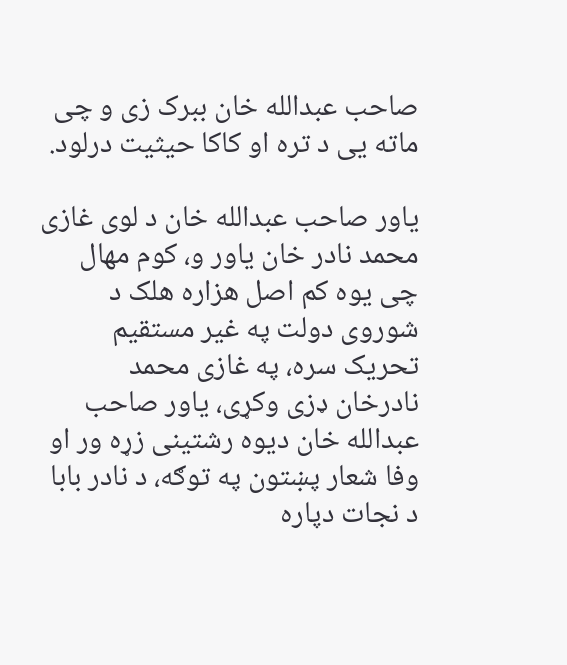صاحب عبدالله خان ببرک زی و چی ماته یی د تره او کاکا حیثیت درلود.

یاور صاحب عبدالله خان د لوی غازی محمد نادر خان یاور و، کوم مهال چی یوه کم اصل هزاره هلک د شوروی دولت په غیر مستقیم تحریک سره، په غازی محمد نادرخان ډزی وکړی، یاور صاحب عبدالله خان دیوه رشتینی زړه ور او وفا شعار پښتون په توګه، د نادر بابا د نجات دپاره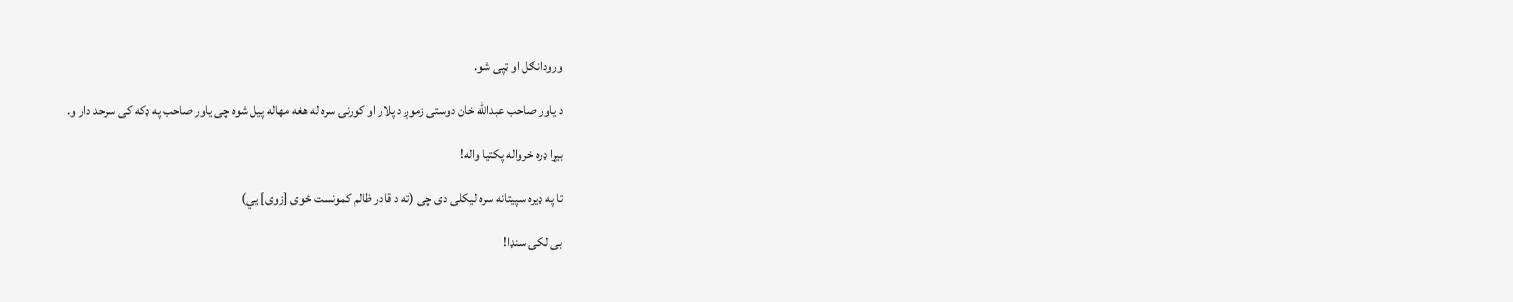ورودانګل او ټپی شو.

د یاور صاحب عبدالله خان دوستی زموږ د پلار او کورنۍ سره له هغه مهاله پیل شوه چی یاور صاحب په ډکه کی سرحد دار و.

بیړا ډره خرواله پکتیا واله!

تا په ډیره سپیتانه سره لیکلی دی چی (ته د قادر ظالم کمونست ځوی [زوی] يي)

بی لکۍ سنډا!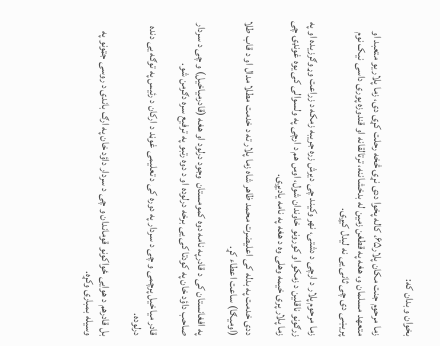بخوان و بدان که:

زما مرحوم جنت مکان پلار۶۵، کاله پخوا ددی نړۍ څخه رحلت کړی دی، زما پلار یو متعبد او متعهد مسلمان و، هغه په قطغن زمین له بدخشاننه، ترتالقانه او قندوزه پوری داسی نیک نوم پریښی دی چی ثانی یی نه لیدل کیږی.

زما مرحوم پلار د ارچی د دشتی، نهر وکیند چی دیرش زره جریبه زمکه د زراعت وړ وګرزیده او په زرګونو ناقلین د زمکو او کورونو خاوندان شول، اوس هم د ارچی په ولسوالی کی یوه غونډۍ چی زما پلار پری خیمه وهلی وه د هغه په نامه یادیږی.

ددی خدمت په بدله کی اعلیضرت محمد ظاهر شاه زما پلار ته د خدمت مطلا مدال او د قاب طلا (اومیګا) ساعت اعطاء کړ.

په افغانستان کی د قادرپه نامه دوه کمومستان  وجود درلود او هغه (قادرمیاخیل) و چی د سردار صاحب داؤد خان په کودتا کی یی برخه درلوده او د دوه رتبو په ترفیع سره دګرمن شو.

قادر میاخیل پرچمی و چی د سردار په دوره کی د تعلیمی غوڼد د ارکان د رئیس په توګه یی دنده درلوده.

بل قادرهم د هوایی ځواکونو قوماندان و چی د سردار داؤد خان په ارګ باندی د روسی جټونو په وسیله بمباری وکړه.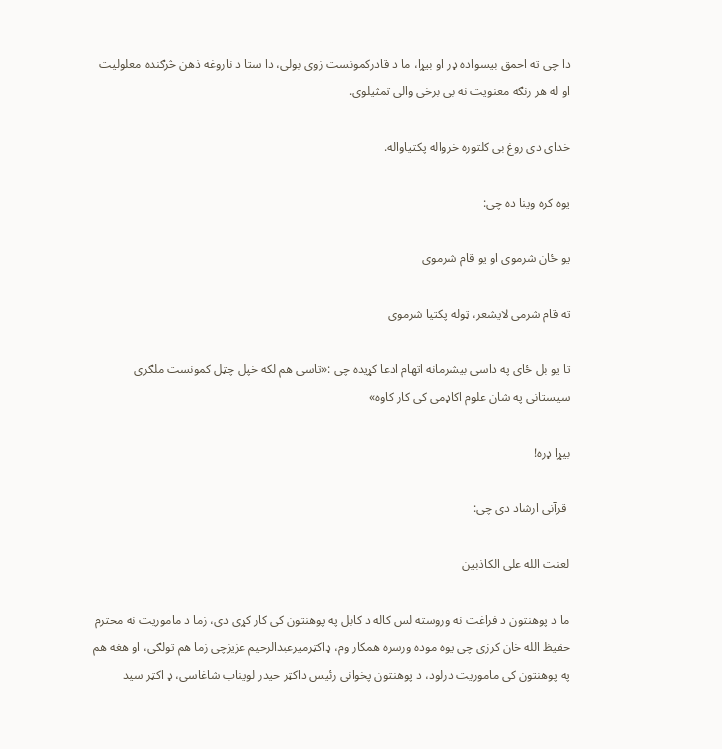دا چی ته احمق بیسواده ډر او بیړا، ما د قادرکمونست زوی بولی، دا ستا د ناروغه ذهن څرګنده معلولیت او له هر رنګه معنویت نه بی برخی والی تمثیلوی.

خدای دی روغ بی کلتوره خرواله پکتیاواله.

یوه کره وینا ده چی:

یو ځان شرموی او یو قام شرموی

ته قام شرمی لایشعر، ټوله پکتیا شرموی

تا یو بل ځای په داسی بیشرمانه اتهام ادعا کړیده چی :«تاسی هم لکه خپل چټل کمونست ملګری سیستانی په شان علوم اکاډمی کی کار کاوه»

بیړا ډره!

 قرآنی ارشاد دی چی:

لعنت الله علی الکاذبین

ما د پوهنتون د فراغت نه وروسته لس کاله د کابل په پوهنتون کی کار کړی دی، زما د ماموریت نه محترم حفیظ الله خان کرزی چی یوه موده ورسره همکار وم، ډاکټرمیرعبدالرحیم عزیزچی زما هم تولګی، او هغه هم په پوهنتون کی ماموریت درلود، د پوهنتون پخوانی رئیس داکټر حیدر لویناب شاغاسی، ډ اکټر سید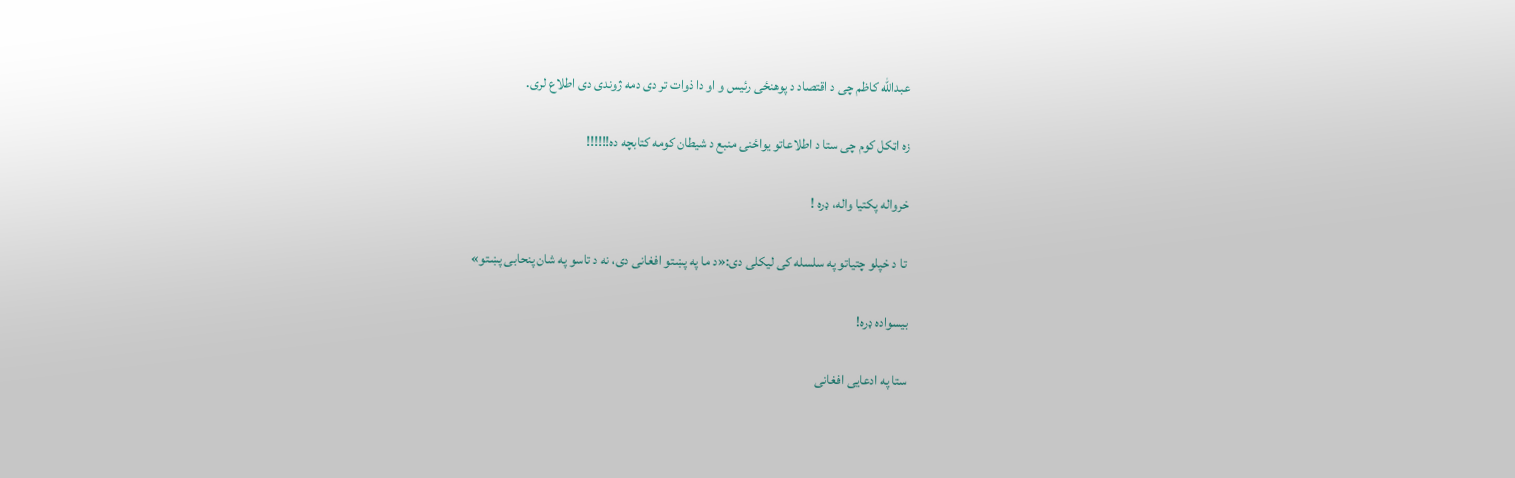عبدالله کاظم چی د اقتصاد د پوهنځی رئیس و او دا ذوات تر دی دمه ژوندی دی اطلاع لری.

زه اټکل کوم چی ستا د اطلاعاتو یواځنۍ منبع د شیطان کومه کتابچه ده!!!!!!

خرواله پکتیا واله، ډره !

 تا د خپلو چتیاتو په سلسله کی لیکلی دی:«د ما په پښتو افغانی دی، نه د تاسو په شان پنحابی پښتو»

بیسواده ډره!

ستا په ادعایی افغانی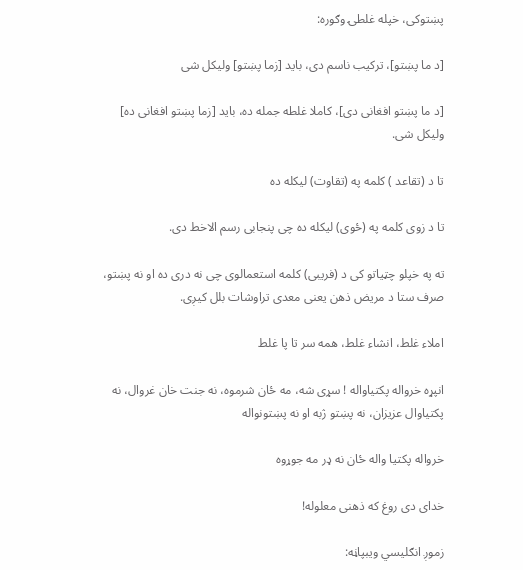پښتوکی، خپله غلطۍ وګوره:

[د ما پښتو]، ترکیب ناسم دی، باید [زما پښتو] ولیکل شی

[د ما پښتو افغانی دی]، کاملا غلطه جمله ده، باید [زما پښتو افغانی ده] ولیکل شی.

تا د (تقاعد ) کلمه په (تقاوت) لیکله ده

تا د زوی کلمه په (ځوی) لیکله ده چی پنجابی رسم الاخط دی.

ته په خپلو چټیاتو کی د (فریبی) کلمه استعمالوی چی نه دری ده او نه پښتو، صرف ستا د مریض ذهن یعنی معدی تراوشات بلل کیږی.

املاء غلط، انشاء غلط، همه سر تا پا غلط

انپړه خرواله پکتیاواله ! سړی شه، مه ځان شرموه، نه جنت خان غروال، نه پکتیاوال عزیزان، نه پښتو ژبه او نه پښتونواله

خرواله پکتیا واله ځان نه ډر مه جوړوه

خدای دی روغ که ذهنی معلوله!

زموږ انګلیسي ویبپاڼه: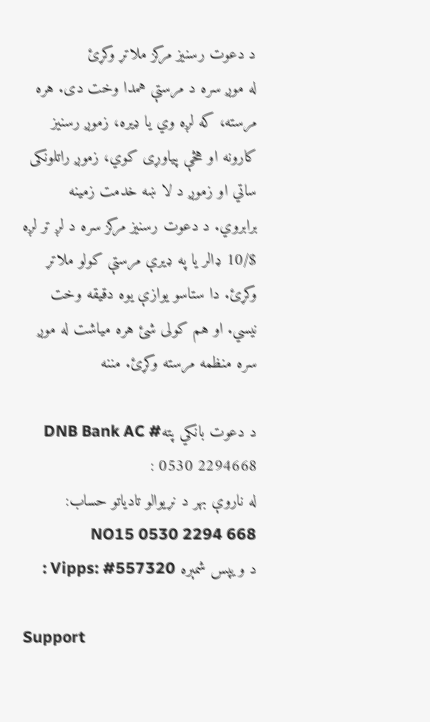د دعوت رسنیز مرکز ملاتړ وکړئ
له موږ سره د مرستې همدا وخت دی. هره مرسته، که لږه وي یا ډیره، زموږ رسنیز کارونه او هڅې پیاوړی کوي، زموږ راتلونکی ساتي او زموږ د لا ښه خدمت زمینه برابروي. د دعوت رسنیز مرکز سره د لږ تر لږه $/10 ډالر یا په ډیرې مرستې کولو ملاتړ وکړئ. دا ستاسو یوازې یوه دقیقه وخت نیسي. او هم کولی شئ هره میاشت له موږ سره منظمه مرسته وکړئ. مننه

د دعوت بانکي پتهDNB Bank AC # 0530 2294668 :
له ناروې بهر د نړیوالو تادیاتو حساب: NO15 0530 2294 668
د ویپس شمېره Vipps: #557320 :

Support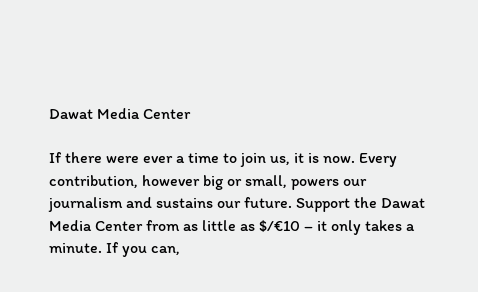Dawat Media Center

If there were ever a time to join us, it is now. Every contribution, however big or small, powers our journalism and sustains our future. Support the Dawat Media Center from as little as $/€10 – it only takes a minute. If you can,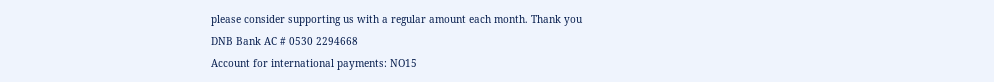please consider supporting us with a regular amount each month. Thank you
DNB Bank AC # 0530 2294668
Account for international payments: NO15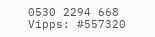0530 2294 668
Vipps: #557320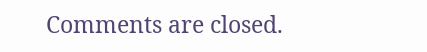Comments are closed.